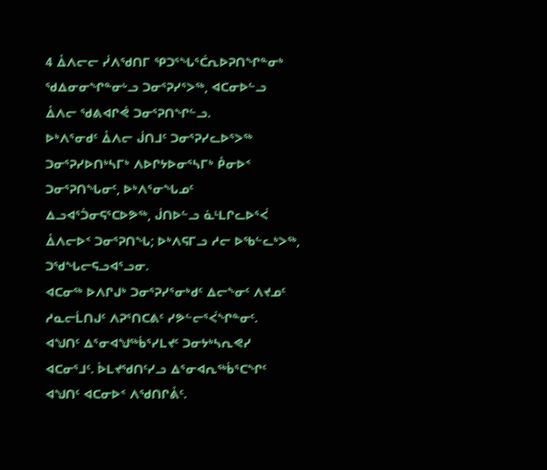4 ᐂᐱᓕᓕ ᓰᐱᖁᑎᒥ ᕿᑐᕐᖓᕐᑖᕆᐅᕈᑎᖏᓐᓂᒃ ᖁᐃᓂᓂᖏᓐᓂᒡᓗ ᑐᓂᕐᕈᓯᕐᐳᖅ, ᐊᑕᓂᐅᓪᓗ ᐂᐱᓕ ᖁᕕᐊᒋᕚ ᑐᓂᕐᕈᑎᖏᓪᓗ.
ᐅᒃᐱᕐᓂᑯᑦ ᐂᐱᓕ ᒎᑎᒧᑦ ᑐᓂᕐᕈᓯᓚᐅᕐᐳᖅ ᑐᓂᕐᕈᓯᐅᑎᒃᓴᒥᒃ ᐱᐅᒋᔭᐅᓂᕐᓴᒥᒃ ᑬᓂᐅᑉ ᑐᓂᕐᕈᑎᖓᓂᑦ, ᐅᒃᐱᕐᓂᖓᓄᑦ ᐃᓗᐊᕐᑑᓂᕋᕐᑕᐅᕗᖅ, ᒎᑎᐅᓪᓗ ᓈᒻᒪᒋᓚᐅᕐᐹ ᐂᐱᓕᐅᑉ ᑐᓂᕐᕈᑎᖓ; ᐅᒃᐱᕋᒥᓗ ᓱᓕ ᐅᖃᓪᓚᒃᐳᖅ, ᑐᖁᖓᓕᕋᓗᐊᕐᓗᓂ.
ᐊᑕᓂᖅ ᐅᐱᒋᒍᒃ ᑐᓂᕐᕈᓯᕐᓂᒃᑯᑦ ᐃᓕᖕᓂᑦ ᐱᔪᓄᑦ ᓱᓇᓕᒫᑎᒍᑦ ᐱᕈᕐᑎᑕᕕᑦ ᓯᕗᓪᓕᕐᐹᖏᓐᓂᑦ.
ᐊᖑᑎᑦ ᐃᕐᓂᐊᖑᖅᑳᕐᓯᒪᔪᑦ ᑐᓂᔭᒃᓴᕆᕙᓯ ᐊᑕᓂᕐᒧᑦ. ᐆᒪᔪᖁᑎᑦᓯᓗ ᐃᕐᓂᐊᕆᖅᑳᕐᑕᖏᑦ ᐊᖑᑎᑦ ᐊᑕᓂᐅᑉ ᐱᖁᑎᒋᕔᑦ.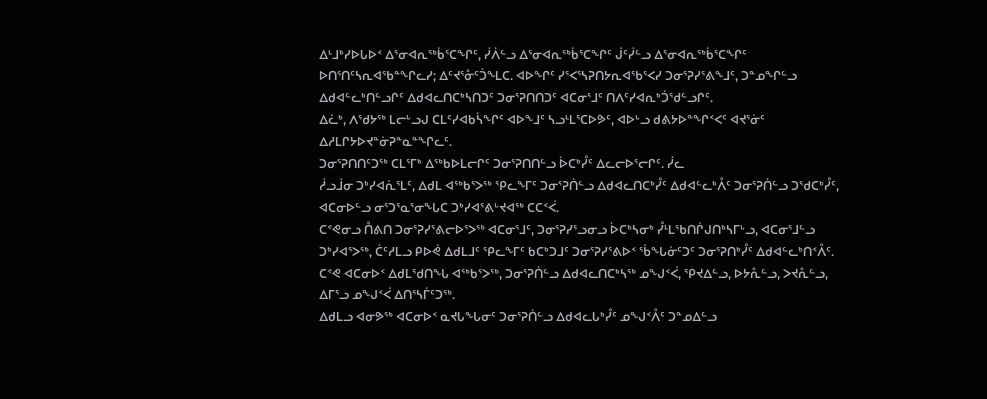ᐃᒻᒧᒃᓯᐅᒐᐅᑉ ᐃᕐᓂᐊᕆᖅᑳᕐᑕᖏᑦ, ᓰᐲᓪᓗ ᐃᕐᓂᐊᕆᖅᑳᕐᑕᖏᑦ ᒎᑦᓰᓪᓗ ᐃᕐᓂᐊᕆᖅᑳᕐᑕᖏᑦ ᐅᑎᕐᑎᑦᓴᕆᐊᖃᓐᖏᓚᓯ; ᐃᑦᔪᕐᓁᑦᑑᖕᒪᑕ. ᐊᐅᖏᑦ ᓯᕐᐸᕐᓴᕈᑎᔭᕆᐊᖃᕐᐸᓯ ᑐᓂᕐᕈᓯᕐᕕᖕᒧᑦ, ᑐᓐᓄᖏᓪᓗ ᐃᑯᐊᓪᓚᒃᑎᓪᓗᒋᑦ ᐃᑯᐊᓚᑎᑕᒃᓴᑎᑐᑦ ᑐᓂᕐᕈᑎᑎᑐᑦ ᐊᑕᓂᕐᒧᑦ ᑎᐱᑦᓯᐊᕆᒃᑑᖁᓪᓗᒋᑦ.
ᐃᓛᒃ, ᐱᖁᔭᖅ ᒪᓕᒡᓗᒍ ᑕᒪᑦᓯᐊᑲᓵᖏᑦ ᐊᐅᖕᒧᑦ ᓴᓗᒻᒪᕐᑕᐅᕗᑦ, ᐊᐅᒡᓗ ᑯᕕᔭᐅᓐᖏᑉᐸᑦ ᐊᔪᕐᓃᑦ ᐃᓱᒪᒋᔭᐅᔪᓐᓃᕈᓐᓇᓐᖏᓚᑦ.
ᑐᓂᕐᕈᑎᑎᑦᑐᖅ ᑕᒪᕐᒥᒃ ᐃᖅᑲᐅᒪᓕᒋᑦ ᑐᓂᕐᕈᑎᑎᓪᓗ ᐆᑕᒃᓮᑦ ᐃᓚᓕᐅᕐᓕᒋᑦ. ᓰᓚ
ᓲᓗᒨᓂ ᑐᒃᓯᐊᕇᕐᒪᑦ, ᐃᑯᒪ ᐊᖅᑲᕐᐳᖅ ᕿᓚᖕᒥᑦ ᑐᓂᕐᕈᑏᓪᓗ ᐃᑯᐊᓚᑎᑕᒃᓮᑦ ᐃᑯᐊᓪᓚᒃᐰᑦ ᑐᓂᕐᕈᑏᓪᓗ ᑐᖁᑕᒃᓮᑦ, ᐊᑕᓂᐅᓪᓗ ᓂᕐᑐᕐᓇᕐᓂᖓᑕ ᑐᒃᓯᐊᕐᕕᒡᔪᐊᖅ ᑕᑕᑉᐹ.
ᑕᕝᕙᓂᓗ ᑍᕕᑎ ᑐᓂᕐᕈᓯᕐᕕᓕᐅᕐᐳᖅ ᐊᑕᓂᕐᒧᑦ, ᑐᓂᕐᕈᓯᕐᓗᓂᓗ ᐆᑕᒃᓴᓂᒃ ᓮᒻᒪᖃᑎᒌᒍᑎᒃᓴᒥᒡᓗ, ᐊᑕᓂᕐᒧᓪᓗ ᑐᒃᓯᐊᕐᐳᖅ, ᑖᑦᓱᒪᓗ ᑭᐅᕚ ᐃᑯᒪᒧᑦ ᕿᓚᖕᒥᑦ ᑲᑕᒃᑐᒧᑦ ᑐᓂᕐᕈᓯᕐᕕᐅᑉ ᖄᖓᓃᑦᑐᑦ ᑐᓂᕐᕈᑎᒃᓮᑦ ᐃᑯᐊᓪᓚᒃᑎᑉᐰᑦ.
ᑕᕝᕙ ᐊᑕᓂᐅᑉ ᐃᑯᒪᖁᑎᖓ ᐊᖅᑲᕐᐳᖅ, ᑐᓂᕐᕈᑏᓪᓗ ᐃᑯᐊᓚᑎᑕᒃᓴᖅ ᓄᖑᑉᐹ, ᕿᔪᐃᓪᓗ, ᐅᔭᕅᓪᓗ, ᐳᔪᕅᓪᓗ, ᐃᒥᕐᓗ ᓄᖑᑉᐹ ᐃᑎᕐᓴᒦᑦᑐᖅ.
ᐃᑯᒪᓗ ᐊᓂᕗᖅ ᐊᑕᓂᐅᑉ ᓇᔪᒐᖓᓂᑦ ᑐᓂᕐᕈᑏᓪᓗ ᐃᑯᐊᓚᒐᒃᓮᑦ ᓄᖑᑉᐰᑦ ᑐᓐᓄᐃᓪᓗ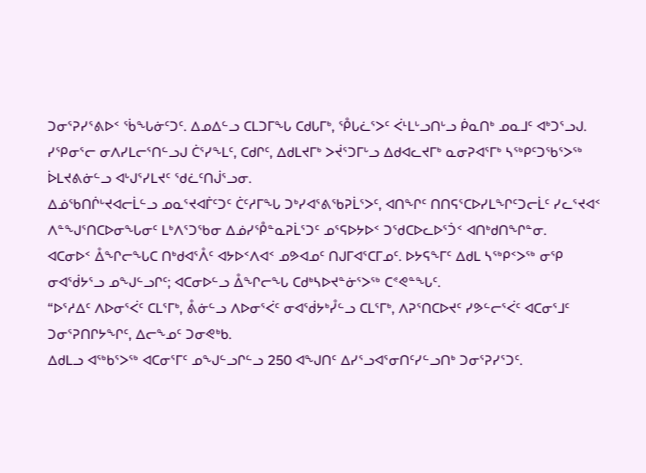ᑐᓂᕐᕈᓯᕐᕕᐅᑉ ᖄᖓᓃᑦᑐᑦ. ᐃᓄᐃᓪᓗ ᑕᒪᑐᒥᖓ ᑕᑯᒐᒥᒃ, ᕾᒐᓛᕐᐳᑦ ᐹᒻᒪᒡᓗᑎᒡᓗ ᑮᓇᑎᒃ ᓄᓇᒧᑦ ᐊᒃᑐᕐᓗᒍ.
ᓯᕿᓂᕐᓕ ᓂᐱᓯᒪᓕᕐᑎᓪᓗᒍ ᑖᕐᓯᖕᒪᑦ, ᑕᑯᒋᑦ, ᐃᑯᒪᔪᒥᒃ ᐳᔫᕐᑐᒥᒡᓗ ᐃᑯᐊᓚᔪᒥᒃ ᓇᓂᕈᐊᕐᒥᒃ ᓴᖅᑭᑦᑐᖃᕐᐳᖅ ᐆᒪᔪᕕᓃᓪᓗ ᐊᒡᒍᕐᓯᒪᔪᑦ ᖁᓛᑦᑎᒎᕐᓗᓂ.
ᐃᓅᖃᑎᒌᒡᔪᐊᓕᒫᓪᓗ ᓄᓇᕐᔪᐊᒦᑦᑐᑦ ᑖᑦᓱᒥᖓ ᑐᒃᓯᐊᕐᕕᖃᕈᒫᕐᐳᑦ, ᐊᑎᖏᑦ ᑎᑎᕋᕐᑕᐅᓯᒪᖏᑦᑐᓕᒫᑦ ᓯᓚᕐᔪᐊᑉ ᐱᓐᖑᕐᑎᑕᐅᓂᖓᓂᑦ ᒪᒃᐱᕐᑐᖃᓂ ᐃᓅᓯᕾᓐᓇᕈᒫᕐᑐᑦ ᓄᕐᕋᐅᔭᐅᑉ ᑐᖁᑕᐅᓚᐅᕐᑑᑉ ᐊᑎᒃᑯᑎᖏᓐᓂ.
ᐊᑕᓂᐅᑉ ᐂᖏᓕᖓᑕ ᑎᒃᑯᐊᕐᐰᑦ ᐊᔭᐅᑉᐱᐊᑉ ᓄᕗᐊᓄᑦ ᑎᒍᒥᐊᕐᑕᒥᓄᑦ. ᐅᔭᕋᖕᒥᑦ ᐃᑯᒪ ᓴᖅᑭᑉᐳᖅ ᓂᕿ ᓂᐊᖂᔭᕐᓗ ᓄᖑᓪᓗᒋᑦ; ᐊᑕᓂᐅᓪᓗ ᐂᖏᓕᖓ ᑕᑯᒃᓴᐅᔪᓐᓃᕐᐳᖅ ᑕᕝᕙᓐᖓᑦ.
“ᐅᕐᓱᐃᑦ ᐱᐅᓂᕐᐹᑦ ᑕᒪᕐᒥᒃ, ᕔᓃᓪᓗ ᐱᐅᓂᕐᐹᑦ ᓂᐊᖂᔭᒃᓮᓪᓗ ᑕᒪᕐᒥᒃ, ᐱᕈᕐᑎᑕᐅᔪᑦ ᓯᕗᓪᓕᕐᐹᑦ ᐊᑕᓂᕐᒧᑦ ᑐᓂᕐᕈᑎᒋᔭᖏᑦ, ᐃᓕᖕᓄᑦ ᑐᓂᕙᒃᑲ.
ᐃᑯᒪᓗ ᐊᖅᑲᕐᐳᖅ ᐊᑕᓂᕐᒥᑦ ᓄᖑᓪᓗᒋᓪᓗ 250 ᐊᖑᑎᑦ ᐃᓯᕐᓗᐊᕐᓂᑎᑦᓯᓪᓗᑎᒃ ᑐᓂᕐᕈᓯᕐᑐᑦ.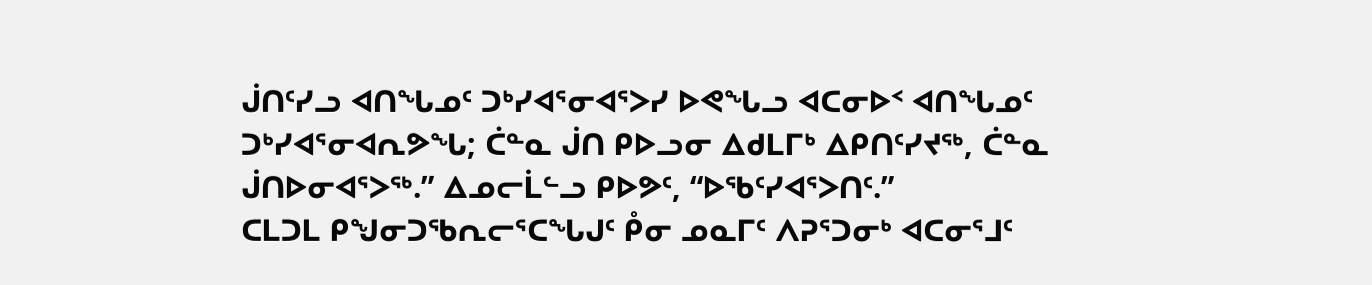ᒎᑎᑦᓯᓗ ᐊᑎᖓᓄᑦ ᑐᒃᓯᐊᕐᓂᐊᕐᐳᓯ ᐅᕙᖓᓗ ᐊᑕᓂᐅᑉ ᐊᑎᖓᓄᑦ ᑐᒃᓯᐊᕐᓂᐊᕆᕗᖓ; ᑖᓐᓇ ᒎᑎ ᑭᐅᓗᓂ ᐃᑯᒪᒥᒃ ᐃᑭᑎᑦᓯᔪᖅ, ᑖᓐᓇ ᒎᑎᐅᓂᐊᕐᐳᖅ.” ᐃᓄᓕᒫᓪᓗ ᑭᐅᕗᑦ, “ᐅᖃᑦᓯᐊᕐᐳᑎᑦ.”
ᑕᒪᑐᒪ ᑭᖑᓂᑐᖃᕆᓕᕐᑕᖓᒍᑦ ᑬᓂ ᓄᓇᒥᑦ ᐱᕈᕐᑐᓂᒃ ᐊᑕᓂᕐᒧᑦ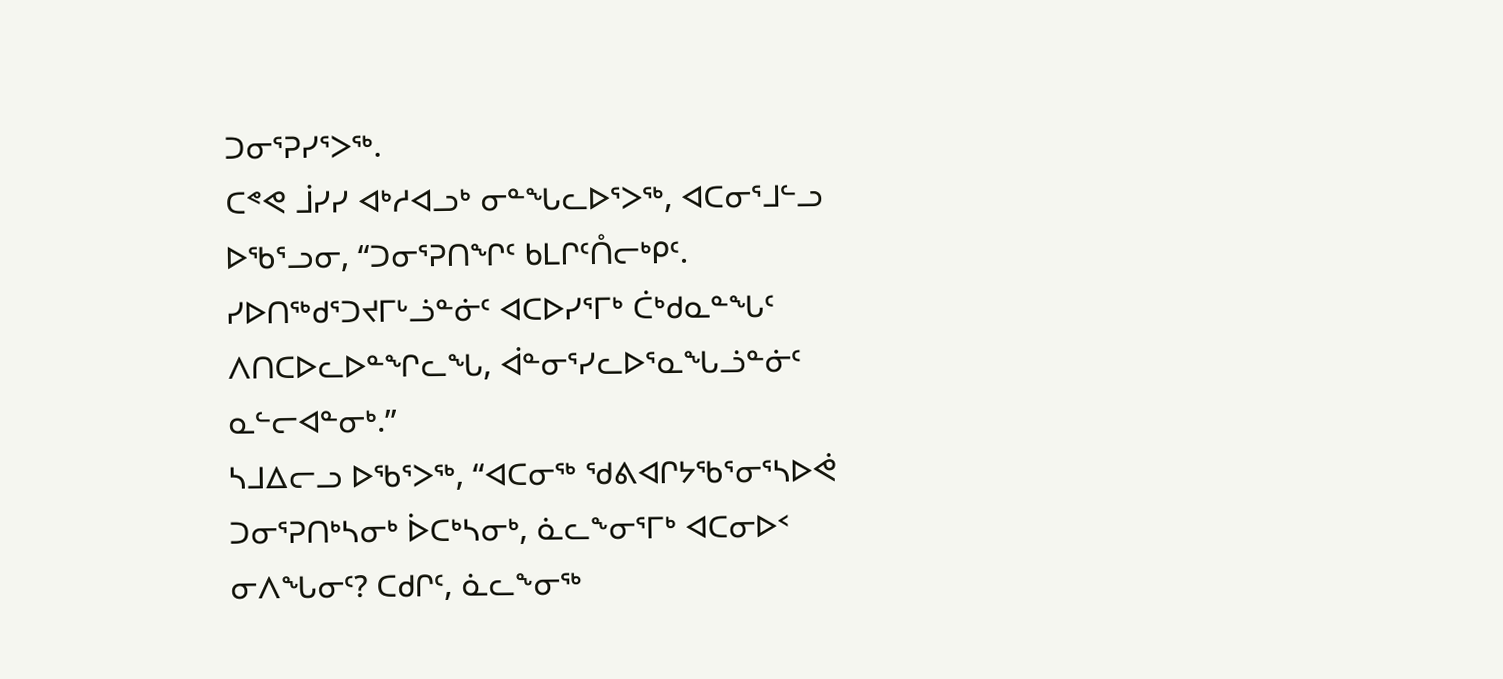ᑐᓂᕐᕈᓯᕐᐳᖅ.
ᑕᕝᕙ ᒨᓯᓯ ᐊᒃᓱᐊᓗᒃ ᓂᓐᖓᓚᐅᕐᐳᖅ, ᐊᑕᓂᕐᒧᓪᓗ ᐅᖃᕐᓗᓂ, “ᑐᓂᕐᕈᑎᖏᑦ ᑲᒪᒋᑦᑍᓕᒃᑭᑦ. ᓯᐅᑎᖅᑯᕐᑐᔪᒥᒡᓘᓐᓃᑦ ᐊᑕᐅᓯᕐᒥᒃ ᑖᒃᑯᓇᓐᖓᑦ ᐱᑎᑕᐅᓚᐅᓐᖏᓚᖓ, ᐋᓐᓂᕐᓯᓚᐅᕐᓇᖓᓘᓐᓃᑦ ᓇᓪᓕᐊᓐᓂᒃ.”
ᓴᒧᐃᓕᓗ ᐅᖃᕐᐳᖅ, “ᐊᑕᓂᖅ ᖁᕕᐊᒋᔭᖃᕐᓂᕐᓴᐅᕚ ᑐᓂᕐᕈᑎᒃᓴᓂᒃ ᐆᑕᒃᓴᓂᒃ, ᓈᓚᖕᓂᕐᒥᒃ ᐊᑕᓂᐅᑉ ᓂᐱᖓᓂᑦ? ᑕᑯᒋᑦ, ᓈᓚᖕᓂᖅ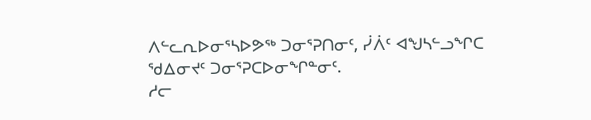ᐱᓪᓚᕆᐅᓂᕐᓴᐅᕗᖅ ᑐᓂᕐᕈᑎᓂᑦ, ᓰᐲᑦ ᐊᖑᓴᓪᓗᖏᑕ ᖁᐃᓂᔪᑦ ᑐᓂᕐᕈᑕᐅᓂᖏᓐᓂᑦ.
ᓱᓕ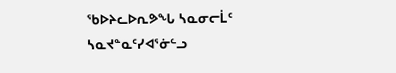ᖃᐅᔨᓚᐅᕆᕗᖓ ᓴᓇᓂᓕᒫᑦ ᓴᓇᔪᓐᓇᑦᓯᐊᕐᓃᓪᓗ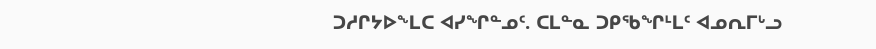ᑐᓱᒋᔭᐅᖕᒪᑕ ᐊᓯᖏᓐᓄᑦ. ᑕᒪᓐᓇ ᑐᑭᖃᖏᒻᒪᑦ ᐊᓄᕆᒥᒡᓗ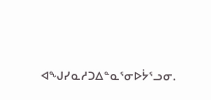ᐊᖑᓯᓇᓱᑐᐃᓐᓇᕐᓂᐅᔮᕐᓗᓂ.